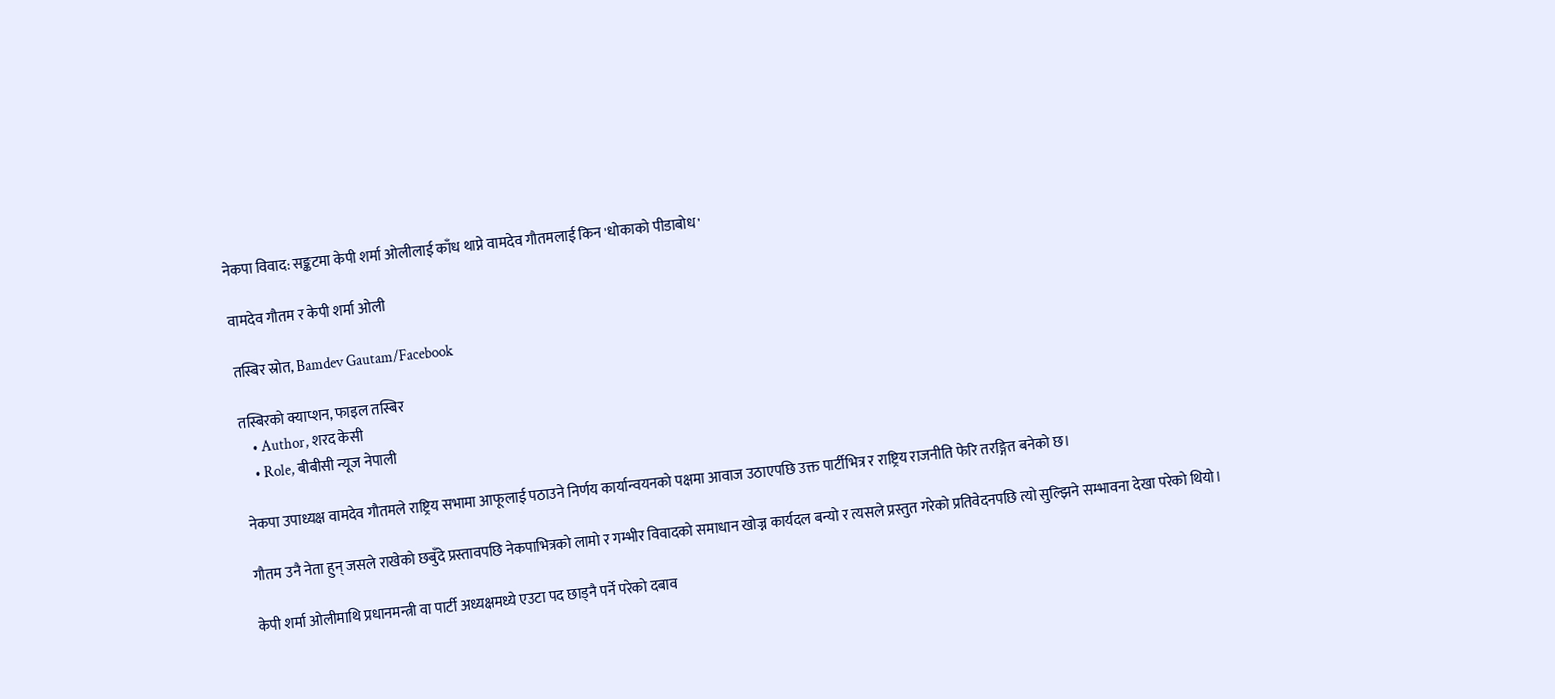नेकपा विवाद: सङ्कटमा केपी शर्मा ओलीलाई काँध थाप्ने वामदेव गौतमलाई किन 'धोकाको पीडाबोध'

वामदेव गौतम र केपी शर्मा ओली

तस्बिर स्रोत, Bamdev Gautam/Facebook

तस्बिरको क्याप्शन, फाइल तस्बिर
    • Author, शरद केसी
    • Role, बीबीसी न्यूज नेपाली

नेकपा उपाध्यक्ष वामदेव गौतमले राष्ट्रिय सभामा आफूलाई पठाउने निर्णय कार्यान्वयनको पक्षमा आवाज उठाएपछि उक्त पार्टीभित्र र राष्ट्रिय राजनीति फेरि तरङ्गित बनेको छ।

गौतम उनै नेता हुन् जसले राखेको छबुँदे प्रस्तावपछि नेकपाभित्रको लामो र गम्भीर विवादको समाधान खोज्न कार्यदल बन्यो र त्यसले प्रस्तुत गरेको प्रतिवेदनपछि त्यो सुल्झिने सम्भावना देखा परेको थियो।

केपी शर्मा ओलीमाथि प्रधानमन्त्री वा पार्टी अध्यक्षमध्ये एउटा पद छाड्नै पर्ने परेको दबाव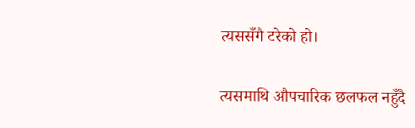त्यससँगै टरेको हो।

त्यसमाथि औपचारिक छलफल नहुँदै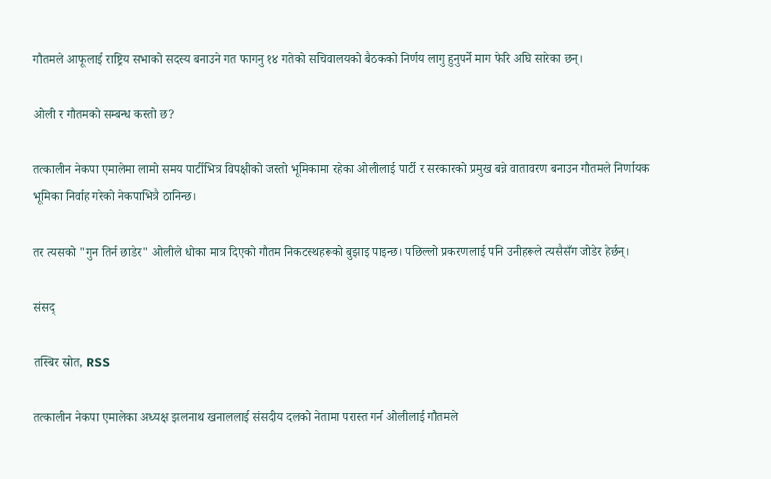गौतमले आफूलाई राष्ट्रिय सभाको सदस्य बनाउने गत फागनु १४ गतेको सचिवालयको बैठकको निर्णय लागु हुनुपर्ने माग फेरि अघि सारेका छन्।

ओली र गौतमको सम्बन्ध कस्तो छ?

तत्कालीन नेकपा एमालेमा लामो समय पार्टीभित्र विपक्षीको जस्तो भूमिकामा रहेका ओलीलाई पार्टी र सरकारको प्रमुख बन्ने वातावरण बनाउन गौतमले निर्णायक भूमिका निर्वाह गरेको नेकपाभित्रै ठानिन्छ।

तर त्यसको "गुन तिर्न छाडेर" ओलीले धोका मात्र दिएको गौतम निकटस्थहरूको बुझाइ पाइन्छ। पछिल्लो प्रकरणलाई पनि उनीहरूले त्यसैसँग जोडेर हेर्छन्।

संसद्

तस्बिर स्रोत, RSS

तत्कालीन नेकपा एमालेका अध्यक्ष झलनाथ खनाललाई संसदीय दलको नेतामा परास्त गर्न ओलीलाई गौतमले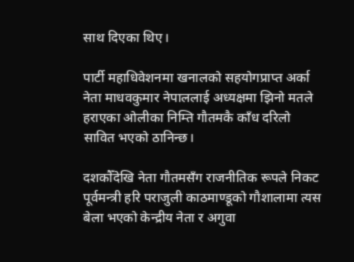साथ दिएका थिए।

पार्टी महाधिवेशनमा खनालको सहयोगप्राप्त अर्का नेता माधवकुमार नेपाललाई अध्यक्षमा झिनो मतले हराएका ओलीका निम्ति गौतमकै काँध दरिलो सावित भएको ठानिन्छ।

दशकौँदेखि नेता गौतमसँग राजनीतिक रूपले निकट पूर्वमन्त्री हरि पराजुली काठमाण्डूको गौशालामा त्यस बेला भएको केन्द्रीय नेता र अगुवा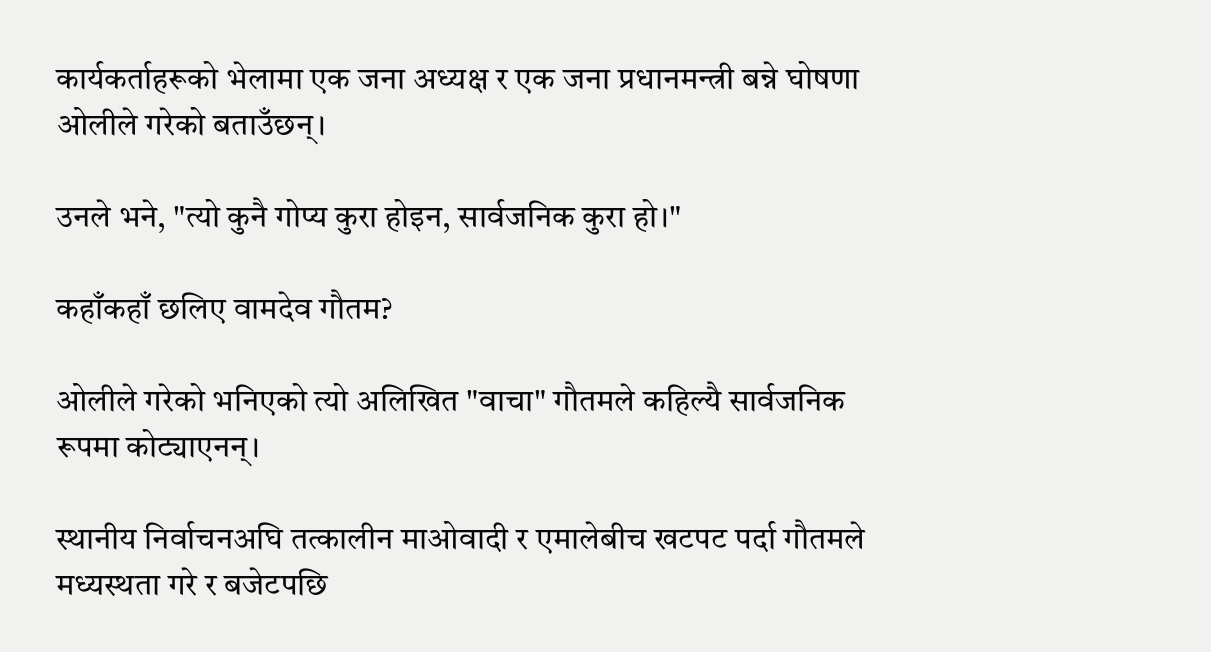कार्यकर्ताहरूको भेलामा एक जना अध्यक्ष र एक जना प्रधानमन्त्री बन्ने घोषणा ओलीले गरेको बताउँछन्।

उनले भने, "त्यो कुनै गोप्य कुरा होइन, सार्वजनिक कुरा हो।"

कहाँकहाँ छलिए वामदेव गौतम?

ओलीले गरेको भनिएको त्यो अलिखित "वाचा" गौतमले कहिल्यै सार्वजनिक रूपमा कोट्याएनन्।

स्थानीय निर्वाचनअघि तत्कालीन माओवादी र एमालेबीच खटपट पर्दा गौतमले मध्यस्थता गरे र बजेटपछि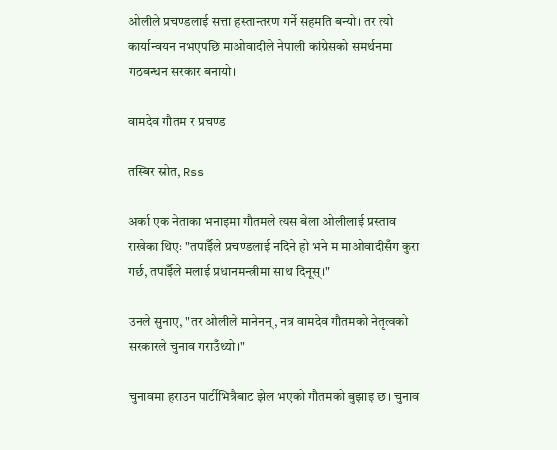ओलीले प्रचण्डलाई सत्ता हस्तान्तरण गर्ने सहमति बन्यो। तर त्यो कार्यान्वयन नभएपछि माओवादीले नेपाली कांग्रेसको समर्थनमा गठबन्धन सरकार बनायो।

वामदेव गौतम र प्रचण्ड

तस्बिर स्रोत, Rss

अर्का एक नेताका भनाइमा गौतमले त्यस बेला ओलीलाई प्रस्ताव राखेका थिएः "तपाईँले प्रचण्डलाई नदिने हो भने म माओवादीसँग कुरा गर्छ, तपाईँले मलाई प्रधानमन्त्रीमा साथ दिनूस्।"

उनले सुनाए, "तर ओलीले मानेनन्, नत्र वामदेव गौतमको नेतृत्वको सरकारले चुनाव गराउँथ्यो।"

चुनावमा हराउन पार्टीभित्रैबाट झेल भएको गौतमको बुझाइ छ। चुनाव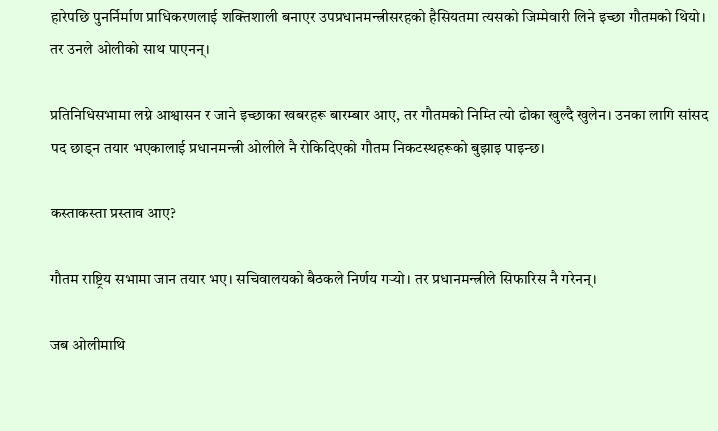हारेपछि पुनर्निर्माण प्राधिकरणलाई शक्तिशाली बनाएर उपप्रधानमन्त्रीसरहको हैसियतमा त्यसको जिम्मेवारी लिने इच्छा गौतमको थियो। तर उनले ओलीको साथ पाएनन्।

प्रतिनिधिसभामा लग्ने आश्वासन र जाने इच्छाका खबरहरू बारम्बार आए, तर गौतमको निम्ति त्यो ढोका खुल्दै खुलेन। उनका लागि सांसद पद छाड्न तयार भएकालाई प्रधानमन्त्री ओलीले नै रोकिदिएको गौतम निकटस्थहरूको बुझाइ पाइन्छ।

कस्ताकस्ता प्रस्ताव आए?

गौतम राष्ट्रिय सभामा जान तयार भए। सचिवालयको बैठकले निर्णय गर्‍यो। तर प्रधानमन्त्रीले सिफारिस नै गरेनन्।

जब ओलीमाथि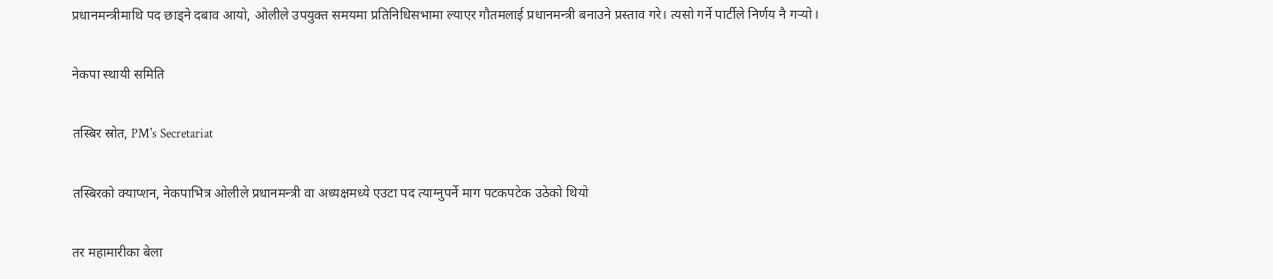प्रधानमन्त्रीमाथि पद छाड्ने दबाव आयो, ओलीले उपयुक्त समयमा प्रतिनिधिसभामा ल्याएर गौतमलाई प्रधानमन्त्री बनाउने प्रस्ताव गरे। त्यसो गर्ने पार्टीले निर्णय नै गर्‍यो।

नेकपा स्थायी समिति

तस्बिर स्रोत, PM's Secretariat

तस्बिरको क्याप्शन, नेकपाभित्र ओलीले प्रधानमन्त्री वा अध्यक्षमध्ये एउटा पद त्याग्नुपर्ने माग पटकपटेक उठेको थियो

तर महामारीका बेला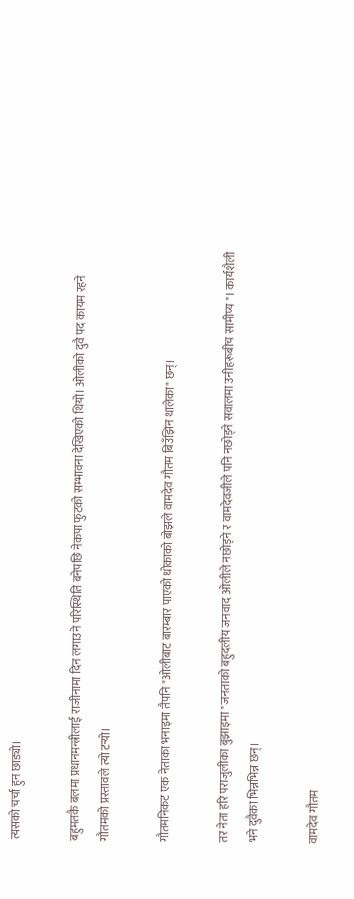त्यसको चर्चा हुन छाड्यो।

बहुमतकै बलमा प्रधानमन्त्रीलाई राजीनामा दिन लगाउने परिस्थिति बनेपछि नेकपा फुटको सम्भावना देखिएको थियो। ओलीको दुवै पद कायम रहने गौतमको प्रस्तावले त्यो टर्‍यो।

गौतमनिकट एक नेताका भनाइमा तैपनि "ओलीबाट बारम्बार पाएको धोकाको बोझले वामदेव गौतम बिउँझिन थालेका" छन्।

तर नेता हरि पराजुलीका बुझाइमा "जनताको बहुदलीय जनवाद ओलीले नछोड्ने र वामदेवजीले पनि नछोड्ने सवालमा उनीहरूबीच सामीप्य"। कार्यशैली भने दुवैका भिन्नभिन्न छन्।

वामदेव गौतम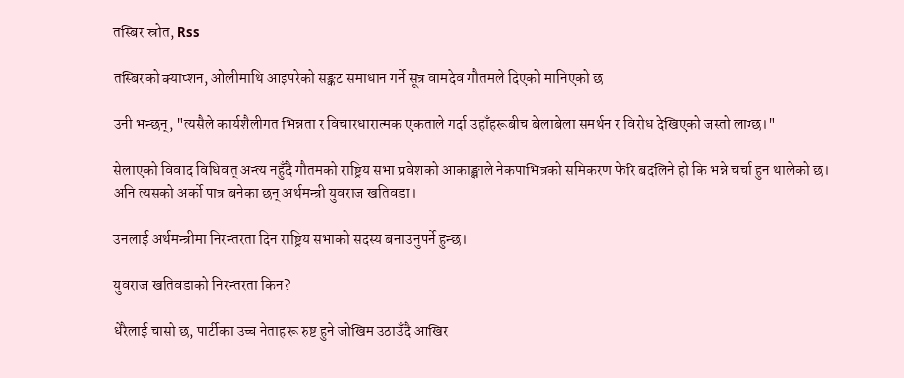तस्बिर स्रोत, Rss

तस्बिरको क्याप्शन, ओलीमाथि आइपरेको सङ्कट समाधान गर्ने सूत्र वामदेव गौतमले दिएको मानिएको छ

उनी भन्छन्, "त्यसैले कार्यशैलीगत भिन्नता र विचारधारात्मक एकताले गर्दा उहाँहरूबीच बेलाबेला समर्थन र विरोध देखिएको जस्तो लाग्छ।"

सेलाएको विवाद विधिवत् अन्त्य नहुँदै गौतमको राष्ट्रिय सभा प्रवेशको आकाङ्क्षाले नेकपाभित्रको समिकरण फेरि बदलिने हो कि भन्ने चर्चा हुन थालेको छ। अनि त्यसको अर्को पात्र बनेका छन् अर्थमन्त्री युवराज खतिवडा।

उनलाई अर्थमन्त्रीमा निरन्तरता दिन राष्ट्रिय सभाको सदस्य बनाउनुपर्ने हुन्छ।

युवराज खतिवडाको निरन्तरता किन?

धेरैलाई चासो छ, पार्टीका उच्च नेताहरू रुष्ट हुने जोखिम उठाउँदै आखिर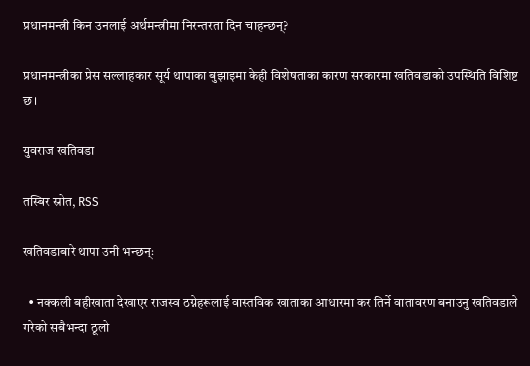प्रधानमन्त्री किन उनलाई अर्थमन्त्रीमा निरन्तरता दिन चाहन्छन्?

प्रधानमन्त्रीका प्रेस सल्लाहकार सूर्य थापाका बुझाइमा केही विशेषताका कारण सरकारमा खतिवडाको उपस्थिति विशिष्ट छ।

युवराज खतिवडा

तस्बिर स्रोत, RSS

खतिवडाबारे थापा उनी भन्छन्ः

  • नक्कली बहीखाता देखाएर राजस्व ठग्नेहरूलाई वास्तविक खाताका आधारमा कर तिर्ने वातावरण बनाउनु खतिवडाले गरेको सबैभन्दा ठूलो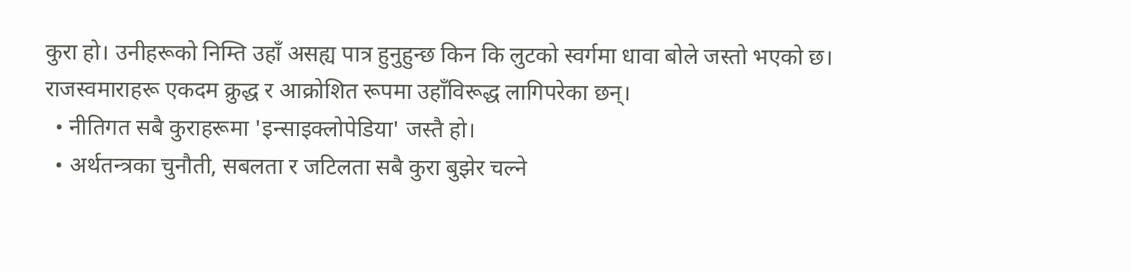कुरा हो। उनीहरूको निम्ति उहाँ असह्य पात्र हुनुहुन्छ किन कि लुटको स्वर्गमा धावा बोले जस्तो भएको छ। राजस्वमाराहरू एकदम क्रुद्ध र आक्रोशित रूपमा उहाँविरूद्ध लागिपरेका छन्।
  • नीतिगत सबै कुराहरूमा 'इन्साइक्लोपेडिया' जस्तै हो।
  • अर्थतन्त्रका चुनौती, सबलता र जटिलता सबै कुरा बुझेर चल्ने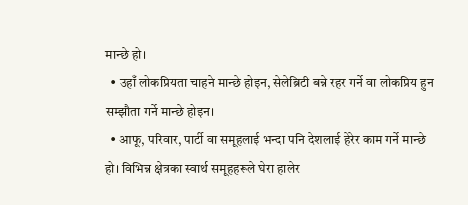मान्छे हो।
  • उहाँ लोकप्रियता चाहने मान्छे होइन, सेलेब्रिटी बन्ने रहर गर्ने वा लोकप्रिय हुन सम्झौता गर्ने मान्छे होइन।
  • आफू, परिवार, पार्टी वा समूहलाई भन्दा पनि देशलाई हेरेर काम गर्ने मान्छे हो। विभिन्न क्षेत्रका स्वार्थ समूहहरूले घेरा हालेर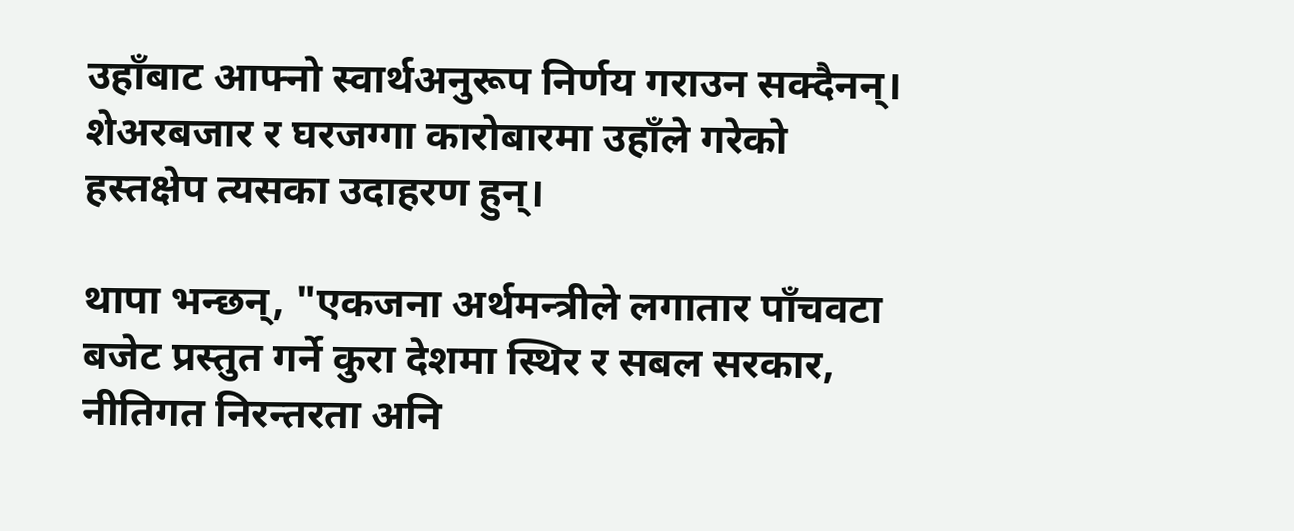उहाँबाट आफ्नो स्वार्थअनुरूप निर्णय गराउन सक्दैनन्। शेअरबजार र घरजग्गा कारोबारमा उहाँले गरेको हस्तक्षेप त्यसका उदाहरण हुन्।

थापा भन्छन्, "एकजना अर्थमन्त्रीले लगातार पाँचवटा बजेट प्रस्तुत गर्ने कुरा देशमा स्थिर र सबल सरकार, नीतिगत निरन्तरता अनि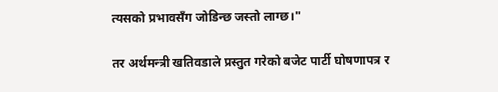त्यसको प्रभावसँग जोडिन्छ जस्तो लाग्छ।"

तर अर्थमन्त्री खतिवडाले प्रस्तुत गरेको बजेट पार्टी घोषणापत्र र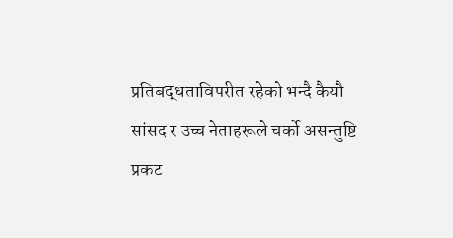प्रतिबद्धताविपरीत रहेको भन्दै कैयौ सांसद र उच्च नेताहरूले चर्को असन्तुष्टि प्रकट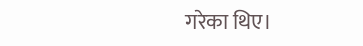गरेका थिए।